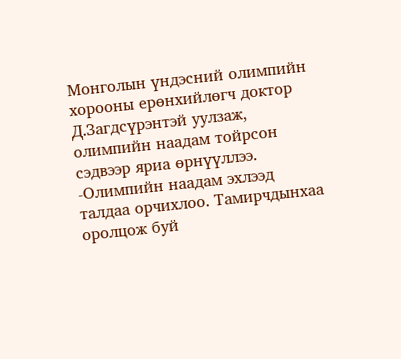Монголын үндэсний олимпийн хорооны ерөнхийлөгч доктор Д.Загдсүрэнтэй уулзаж, олимпийн наадам тойрсон сэдвээр яриа өрнүүллээ.
-Олимпийн наадам эхлээд талдаа орчихлоо. Тамирчдынхаа оролцож буй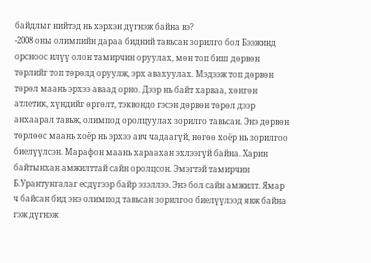байдлыг нийтэд нь хэрхэн дүгнэж байна вэ?
-2008 оны олимпийн дараа бидний тавьсан зорилго бол Бээжинд орсноос илүү олон тамирчин оруулах, мөн топ биш дөрвөн төрлийг топ төрөлд оруулж, эрх авахуулах. Мэдээж топ дөрвөн төрөл маань эрхээ аваад орно. Дээр нь байт харваа, хөнгөн атлетик, хүндийг өргөлт, тэквондо гэсэн дөрвөн төрөл дээр анхаарал тавьж, олимпод оролцуулах зорилго тавьсан. Энэ дөрвөн төрлөөс маань хоёр нь эрхээ авч чадаагүй, нөгөө хоёр нь зорилгоо биелүүлсэн. Марафон маань хараахан эхлээгүй байна. Харин байтынхан амжилттай сайн оролцсон. Эмэгтэй тамирчин Б.Урантунгалаг есдүгээр байр эзэллээ. Энэ бол сайн амжилт. Ямар ч байсан бид энэ олимпод тавьсан зорилгоо биелүүлээд явж байна гэж дүгнэж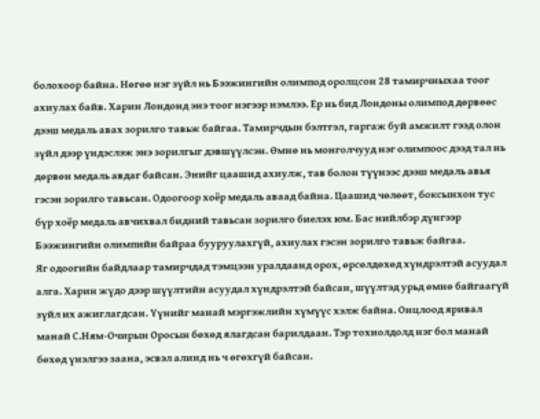болохоор байна. Нөгөө нэг зүйл нь Бээжингийн олимпод оролцсон 28 тамирчныхаа тоог ахиулах байв. Харин Лондонд энэ тоог нэгээр нэмлээ. Ер нь бид Лондоны олимпод дөрвөөс дээш медаль авах зорилго тавьж байгаа. Тамирчдын бэлтгэл, гаргаж буй амжилт гээд олон зүйл дээр үндэслэж энэ зорилгыг дэвшүүлсэн. Өмнө нь монголчууд нэг олимпоос дээд тал нь дөрвөн медаль авдаг байсан. Энийг цаашид ахиулж, тав болон түүнээс дээш медаль авья гэсэн зорилго тавьсан. Одоогоор хоёр медаль аваад байна. Цаашид чөлөөт, боксынхон тус бүр хоёр медаль авчихвал бидний тавьсан зорилго биелэх юм. Бас нийлбэр дүнгээр Бээжингийн олимпийн байраа бууруулахгүй, ахиулах гэсэн зорилго тавьж байгаа.
Яг одоогийн байдлаар тамирчдад тэмцээн уралдаанд орох, өрсөлдөхөд хүндрэлтэй асуудал алга. Харин жүдо дээр шүүлтийн асуудал хүндрэлтэй байсан, шүүлтэд урьд өмнө байгаагүй зүйл их ажиглагдсан. Үүнийг манай мэргэжлийн хүмүүс хэлж байна. Онцлоод яривал манай С.Ням-Очирын Оросын бөхөд ялагдсан барилдаан. Тэр тохиолдолд нэг бол манай бөхөд үнэлгээ заана, эсвэл алинд нь ч өгөхгүй байсан.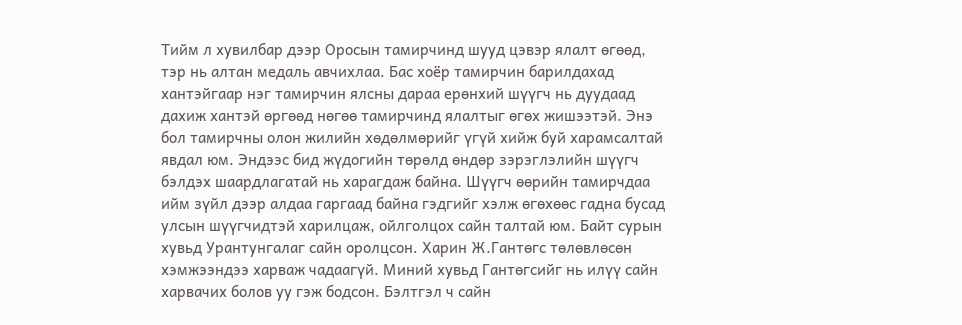Тийм л хувилбар дээр Оросын тамирчинд шууд цэвэр ялалт өгөөд, тэр нь алтан медаль авчихлаа. Бас хоёр тамирчин барилдахад хантэйгаар нэг тамирчин ялсны дараа ерөнхий шүүгч нь дуудаад дахиж хантэй өргөөд нөгөө тамирчинд ялалтыг өгөх жишээтэй. Энэ бол тамирчны олон жилийн хөдөлмөрийг үгүй хийж буй харамсалтай явдал юм. Эндээс бид жүдогийн төрөлд өндөр зэрэглэлийн шүүгч бэлдэх шаардлагатай нь харагдаж байна. Шүүгч өөрийн тамирчдаа ийм зүйл дээр алдаа гаргаад байна гэдгийг хэлж өгөхөөс гадна бусад улсын шүүгчидтэй харилцаж, ойлголцох сайн талтай юм. Байт сурын хувьд Урантунгалаг сайн оролцсон. Харин Ж.Гантөгс төлөвлөсөн хэмжээндээ харваж чадаагүй. Миний хувьд Гантөгсийг нь илүү сайн харвачих болов уу гэж бодсон. Бэлтгэл ч сайн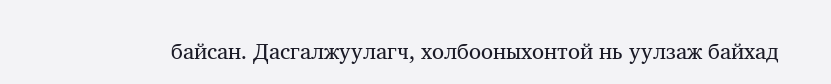байсан. Дасгалжуулагч, холбооныхонтой нь уулзаж байхад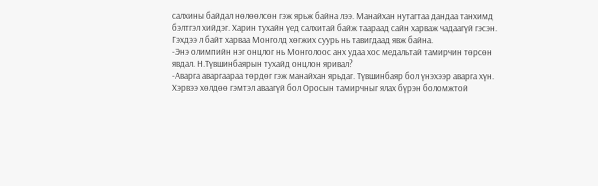салхины байдал нөлөөлсөн гэж ярьж байна лээ. Манайхан нутагтаа дандаа танхимд бэлтгэл хийдэг. Харин тухайн үед салхитай байж таараад сайн харваж чадаагүй гэсэн. Гэхдээ л байт харваа Монголд хөгжих суурь нь тавигдаад явж байна.
-Энэ олимпийн нэг онцлог нь Монголоос анх удаа хос медальтай тамирчин төрсөн явдал. Н.Түвшинбаярын тухайд онцлон яривал?
-Аварга аваргаараа төрдөг гэж манайхан ярьдаг. Түвшинбаяр бол үнэхээр аварга хүн. Хэрвээ хөлдөө гэмтэл аваагүй бол Оросын тамирчныг ялах бүрэн боломжтой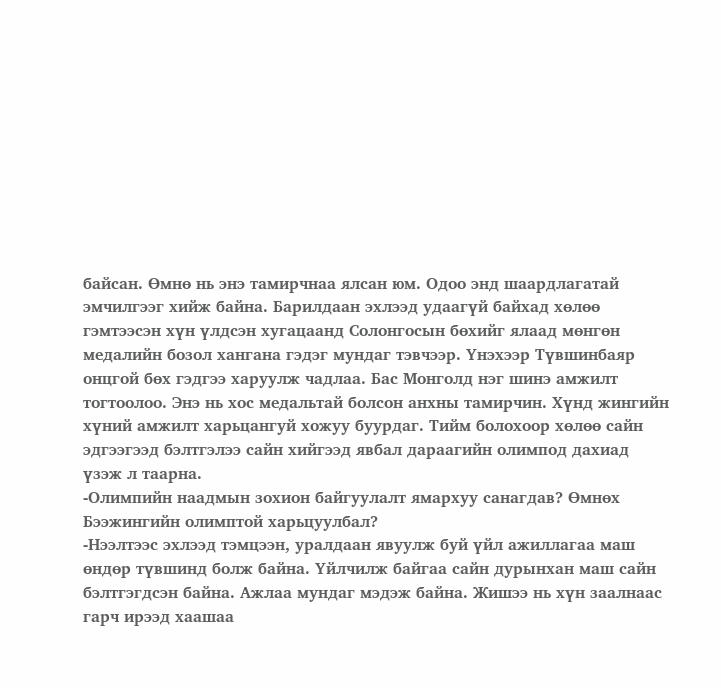байсан. Өмнө нь энэ тамирчнаа ялсан юм. Одоо энд шаардлагатай эмчилгээг хийж байна. Барилдаан эхлээд удаагүй байхад хөлөө гэмтээсэн хүн үлдсэн хугацаанд Солонгосын бөхийг ялаад мөнгөн медалийн бозол хангана гэдэг мундаг тэвчээр. Үнэхээр Түвшинбаяр онцгой бөх гэдгээ харуулж чадлаа. Бас Монголд нэг шинэ амжилт тогтоолоо. Энэ нь хос медальтай болсон анхны тамирчин. Хүнд жингийн хүний амжилт харьцангуй хожуу буурдаг. Тийм болохоор хөлөө сайн эдгээгээд бэлтгэлээ сайн хийгээд явбал дараагийн олимпод дахиад үзэж л таарна.
-Олимпийн наадмын зохион байгуулалт ямархуу санагдав? Өмнөх Бээжингийн олимптой харьцуулбал?
-Нээлтээс эхлээд тэмцээн, уралдаан явуулж буй үйл ажиллагаа маш өндөр түвшинд болж байна. Үйлчилж байгаа сайн дурынхан маш сайн бэлтгэгдсэн байна. Ажлаа мундаг мэдэж байна. Жишээ нь хүн заалнаас гарч ирээд хаашаа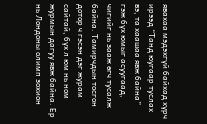явахаа мэдэхгүй байхад хүрч ирээд “Танд юугаар туслах вэ, та хаашаа явж байна” гэж бүх юмыг асуугаад, чигийг нь зааж өгч тусалж байна. Тамирчдын тосгон дотор ч гэсэн дэг журам сайтай, бүх л юм нь ном журмын дагуу явж байна. Ер нь Лондоны олимп зохион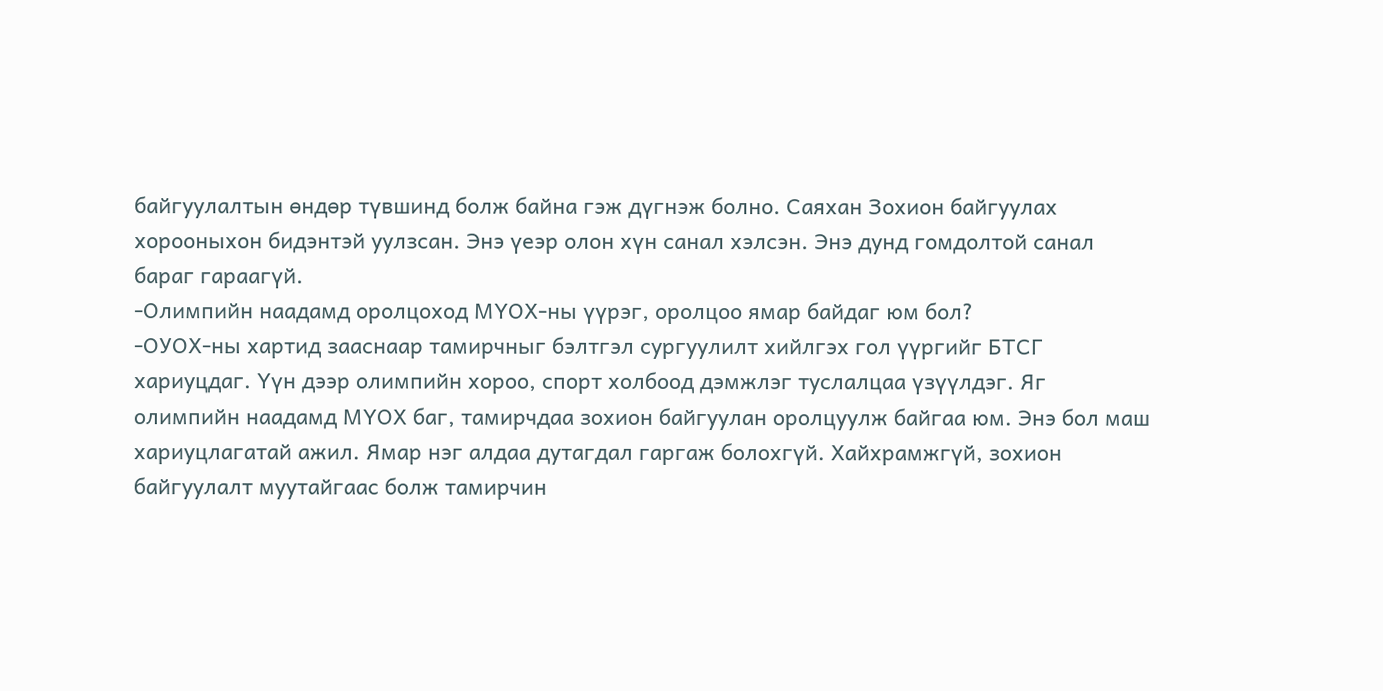байгуулалтын өндөр түвшинд болж байна гэж дүгнэж болно. Саяхан Зохион байгуулах хорооныхон бидэнтэй уулзсан. Энэ үеэр олон хүн санал хэлсэн. Энэ дунд гомдолтой санал бараг гараагүй.
-Олимпийн наадамд оролцоход МҮОХ-ны үүрэг, оролцоо ямар байдаг юм бол?
-ОУОХ-ны хартид зааснаар тамирчныг бэлтгэл сургуулилт хийлгэх гол үүргийг БТСГ хариуцдаг. Үүн дээр олимпийн хороо, спорт холбоод дэмжлэг туслалцаа үзүүлдэг. Яг олимпийн наадамд МҮОХ баг, тамирчдаа зохион байгуулан оролцуулж байгаа юм. Энэ бол маш хариуцлагатай ажил. Ямар нэг алдаа дутагдал гаргаж болохгүй. Хайхрамжгүй, зохион байгуулалт муутайгаас болж тамирчин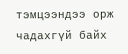тэмцээндээ орж чадахгүй байх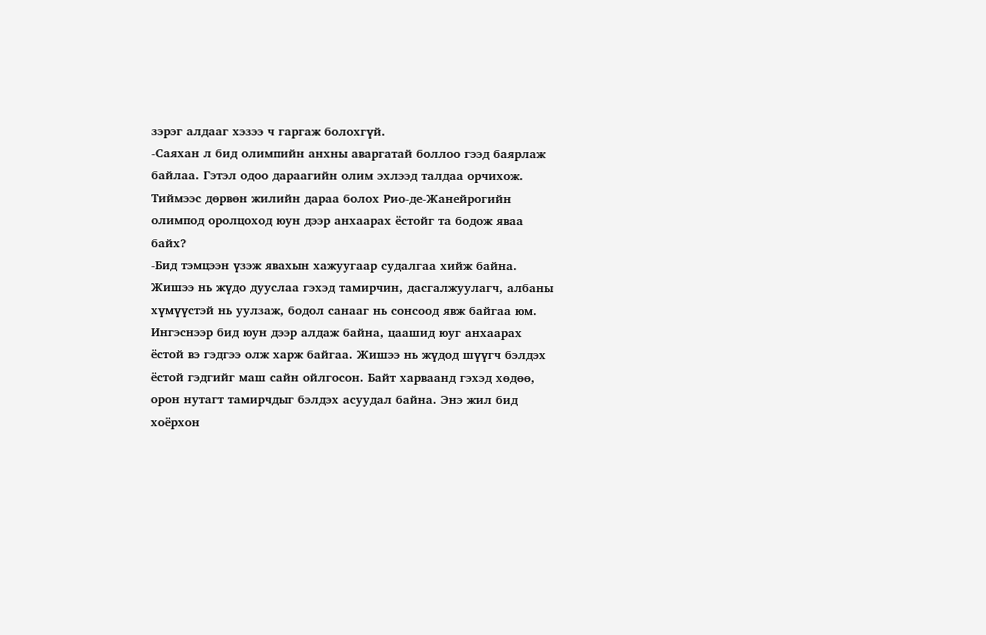зэрэг алдааг хэзээ ч гаргаж болохгүй.
-Саяхан л бид олимпийн анхны аваргатай боллоо гээд баярлаж байлаа. Гэтэл одоо дараагийн олим эхлээд талдаа орчихож. Тиймээс дөрвөн жилийн дараа болох Рио-де-Жанейрогийн олимпод оролцоход юун дээр анхаарах ёстойг та бодож яваа байх?
-Бид тэмцээн үзэж явахын хажуугаар судалгаа хийж байна. Жишээ нь жүдо дууслаа гэхэд тамирчин, дасгалжуулагч, албаны хүмүүстэй нь уулзаж, бодол санааг нь сонсоод явж байгаа юм. Ингэснээр бид юун дээр алдаж байна, цаашид юуг анхаарах ёстой вэ гэдгээ олж харж байгаа. Жишээ нь жүдод шүүгч бэлдэх ёстой гэдгийг маш сайн ойлгосон. Байт харваанд гэхэд хөдөө, орон нутагт тамирчдыг бэлдэх асуудал байна. Энэ жил бид хоёрхон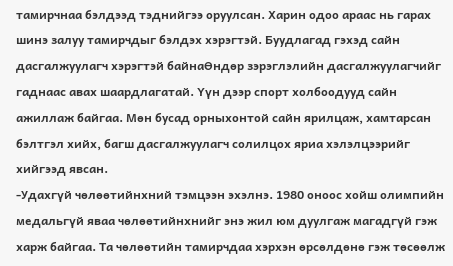тамирчнаа бэлдээд тэднийгээ оруулсан. Харин одоо араас нь гарах шинэ залуу тамирчдыг бэлдэх хэрэгтэй. Буудлагад гэхэд сайн дасгалжуулагч хэрэгтэй байнаӨндөр зэрэглэлийн дасгалжуулагчийг гаднаас авах шаардлагатай. Үүн дээр спорт холбоодууд сайн ажиллаж байгаа. Мөн бусад орныхонтой сайн ярилцаж, хамтарсан бэлтгэл хийх, багш дасгалжуулагч солилцох яриа хэлэлцээрийг хийгээд явсан.
-Удахгүй чөлөөтийнхний тэмцээн эхэлнэ. 1980 оноос хойш олимпийн медальгүй яваа чөлөөтийнхнийг энэ жил юм дуулгаж магадгүй гэж харж байгаа. Та чөлөөтийн тамирчдаа хэрхэн өрсөлдөнө гэж төсөөлж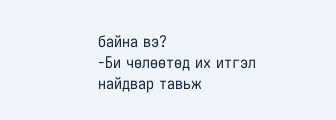байна вэ?
-Би чөлөөтөд их итгэл найдвар тавьж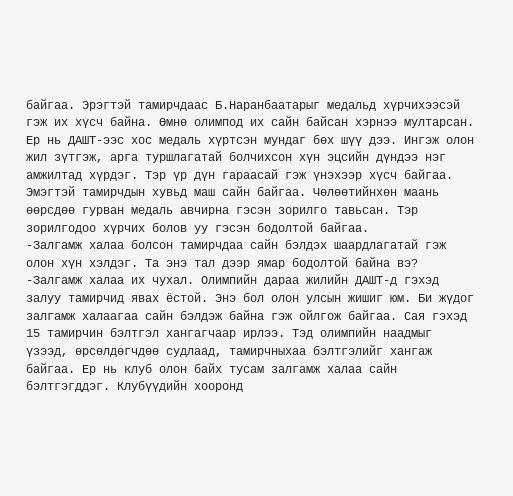байгаа. Эрэгтэй тамирчдаас Б.Наранбаатарыг медальд хүрчихээсэй гэж их хүсч байна. Өмнө олимпод их сайн байсан хэрнээ мултарсан. Ер нь ДАШТ-ээс хос медаль хүртсэн мундаг бөх шүү дээ. Ингэж олон жил зүтгэж, арга туршлагатай болчихсон хүн эцсийн дүндээ нэг амжилтад хүрдэг. Тэр үр дүн гараасай гэж үнэхээр хүсч байгаа. Эмэгтэй тамирчдын хувьд маш сайн байгаа. Чөлөөтийнхөн маань өөрсдөө гурван медаль авчирна гэсэн зорилго тавьсан. Тэр зорилгодоо хүрчих болов уу гэсэн бодолтой байгаа.
-Залгамж халаа болсон тамирчдаа сайн бэлдэх шаардлагатай гэж олон хүн хэлдэг. Та энэ тал дээр ямар бодолтой байна вэ?
-Залгамж халаа их чухал. Олимпийн дараа жилийн ДАШТ-д гэхэд залуу тамирчид явах ёстой. Энэ бол олон улсын жишиг юм. Би жүдог залгамж халаагаа сайн бэлдэж байна гэж ойлгож байгаа. Сая гэхэд 15 тамирчин бэлтгэл хангагчаар ирлээ. Тэд олимпийн наадмыг үзээд, өрсөлдөгчдөө судлаад, тамирчныхаа бэлтгэлийг хангаж байгаа. Ер нь клуб олон байх тусам залгамж халаа сайн бэлтгэгддэг. Клубүүдийн хооронд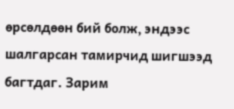өрсөлдөөн бий болж, эндээс шалгарсан тамирчид шигшээд багтдаг. Зарим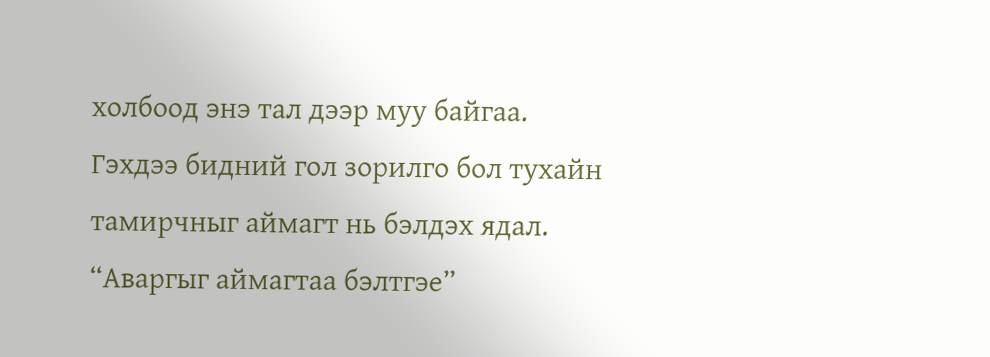холбоод энэ тал дээр муу байгаа. Гэхдээ бидний гол зорилго бол тухайн тамирчныг аймагт нь бэлдэх ядал. “Аваргыг аймагтаа бэлтгэе”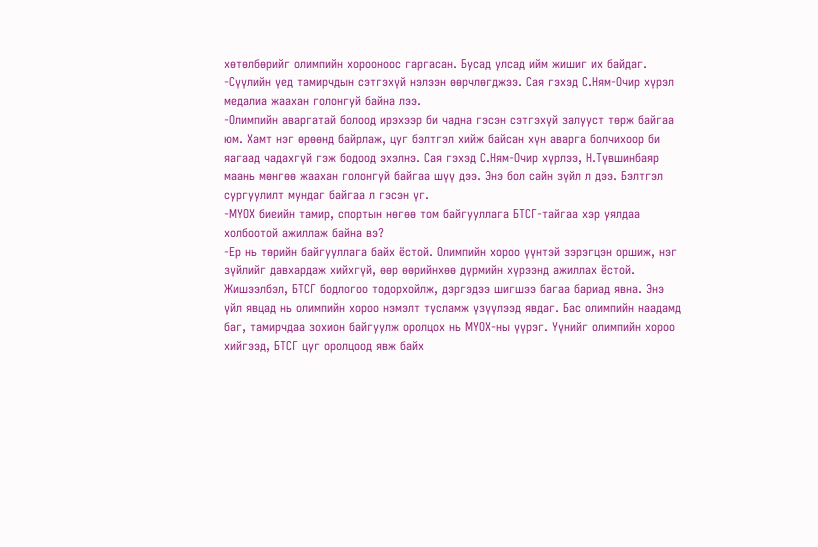хөтөлбөрийг олимпийн хорооноос гаргасан. Бусад улсад ийм жишиг их байдаг.
-Сүүлийн үед тамирчдын сэтгэхүй нэлээн өөрчлөгджээ. Сая гэхэд С.Ням-Очир хүрэл медалиа жаахан голонгуй байна лээ.
-Олимпийн аваргатай болоод ирэхээр би чадна гэсэн сэтгэхүй залууст төрж байгаа юм. Хамт нэг өрөөнд байрлаж, цуг бэлтгэл хийж байсан хүн аварга болчихоор би яагаад чадахгүй гэж бодоод эхэлнэ. Сая гэхэд С.Ням-Очир хүрлээ, Н.Түвшинбаяр маань мөнгөө жаахан голонгуй байгаа шүү дээ. Энэ бол сайн зүйл л дээ. Бэлтгэл сургуулилт мундаг байгаа л гэсэн үг.
-МҮОХ биеийн тамир, спортын нөгөө том байгууллага БТСГ-тайгаа хэр уялдаа холбоотой ажиллаж байна вэ?
-Ер нь төрийн байгууллага байх ёстой. Олимпийн хороо үүнтэй зэрэгцэн оршиж, нэг зүйлийг давхардаж хийхгүй, өөр өөрийнхөө дүрмийн хүрээнд ажиллах ёстой. Жишээлбэл, БТСГ бодлогоо тодорхойлж, дэргэдээ шигшээ багаа бариад явна. Энэ үйл явцад нь олимпийн хороо нэмэлт тусламж үзүүлээд явдаг. Бас олимпийн наадамд баг, тамирчдаа зохион байгуулж оролцох нь МҮОХ-ны үүрэг. Үүнийг олимпийн хороо хийгээд, БТСГ цуг оролцоод явж байх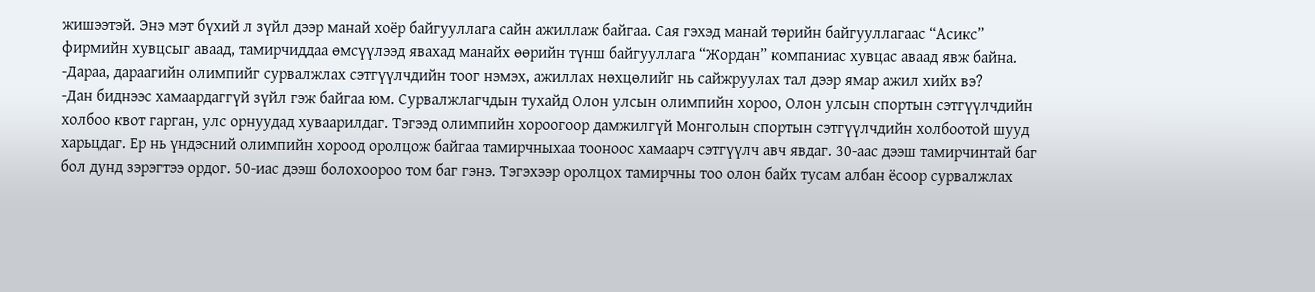жишээтэй. Энэ мэт бүхий л зүйл дээр манай хоёр байгууллага сайн ажиллаж байгаа. Сая гэхэд манай төрийн байгууллагаас “Асикс” фирмийн хувцсыг аваад, тамирчиддаа өмсүүлээд явахад манайх өөрийн түнш байгууллага “Жордан” компаниас хувцас аваад явж байна.
-Дараа, дараагийн олимпийг сурвалжлах сэтгүүлчдийн тоог нэмэх, ажиллах нөхцөлийг нь сайжруулах тал дээр ямар ажил хийх вэ?
-Дан биднээс хамаардаггүй зүйл гэж байгаа юм. Сурвалжлагчдын тухайд Олон улсын олимпийн хороо, Олон улсын спортын сэтгүүлчдийн холбоо квот гарган, улс орнуудад хуваарилдаг. Тэгээд олимпийн хороогоор дамжилгүй Монголын спортын сэтгүүлчдийн холбоотой шууд харьцдаг. Ер нь үндэсний олимпийн хороод оролцож байгаа тамирчныхаа тооноос хамаарч сэтгүүлч авч явдаг. 30-аас дээш тамирчинтай баг бол дунд зэрэгтээ ордог. 50-иас дээш болохоороо том баг гэнэ. Тэгэхээр оролцох тамирчны тоо олон байх тусам албан ёсоор сурвалжлах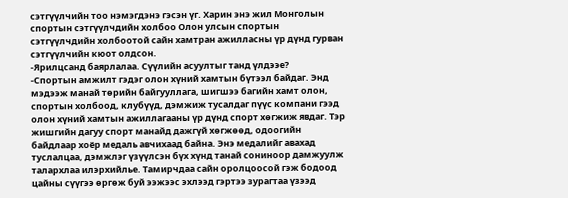сэтгүүлчийн тоо нэмэгдэнэ гэсэн үг. Харин энэ жил Монголын спортын сэтгүүлчдийн холбоо Олон улсын спортын сэтгүүлчдийн холбоотой сайн хамтран ажилласны үр дүнд гурван сэтгүүлчийн кюот олдсон.
-Ярилцсанд баярлалаа. Сүүлийн асуултыг танд үлдээе?
-Спортын амжилт гэдэг олон хүний хамтын бүтээл байдаг. Энд мэдээж манай төрийн байгууллага, шигшээ багийн хамт олон, спортын холбоод, клубүүд, дэмжиж тусалдаг пүүс компани гээд олон хүний хамтын ажиллагааны үр дүнд спорт хөгжиж явдаг. Тэр жишгийн дагуу спорт манайд дажгүй хөгжөөд, одоогийн байдлаар хоёр медаль авчихаад байна. Энэ медалийг авахад туслалцаа, дэмжлэг үзүүлсэн бүх хүнд танай сониноор дамжуулж талархлаа илэрхийлье. Тамирчдаа сайн оролцоосой гэж бодоод цайны сүүгээ өргөж буй ээжээс эхлээд гэртээ зурагтаа үзээд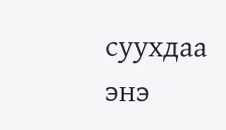суухдаа энэ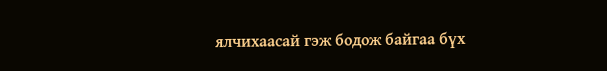ялчихаасай гэж бодож байгаа бүх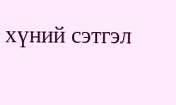хүний сэтгэл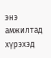энэ амжилтад хүрэхэд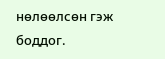нөлөөлсөн гэж боддог.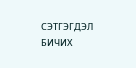СЭТГЭГДЭЛ БИЧИХ